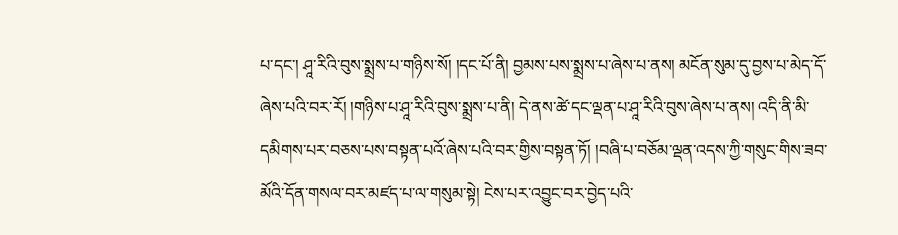པ་དང་། ཤཱ་རིའི་བུས་སྨྲས་པ་གཉིས་སོ། །དང་པོ་ནི། བྱམས་པས་སྨྲས་པ་ཞེས་པ་ནས། མངོན་སུམ་དུ་བྱས་པ་མེད་དོ་ཞེས་པའི་བར་རོ། །གཉིས་པ་ཤཱ་རིའི་བུས་སྨྲས་པ་ནི། དེ་ནས་ཚེ་དང་ལྡན་པ་ཤཱ་རིའི་བུས་ཞེས་པ་ནས། འདི་ནི་མི་དམིགས་པར་བཅས་པས་བསྟན་པའོ་ཞེས་པའི་བར་གྱིས་བསྟན་ཏོ། །བཞི་པ་བཅོམ་ལྡན་འདས་ཀྱི་གསུང་གིས་ཟབ་མོའི་དོན་གསལ་བར་མཛད་པ་ལ་གསུམ་སྟེ། ངེས་པར་འབྱུང་བར་བྱེད་པའི་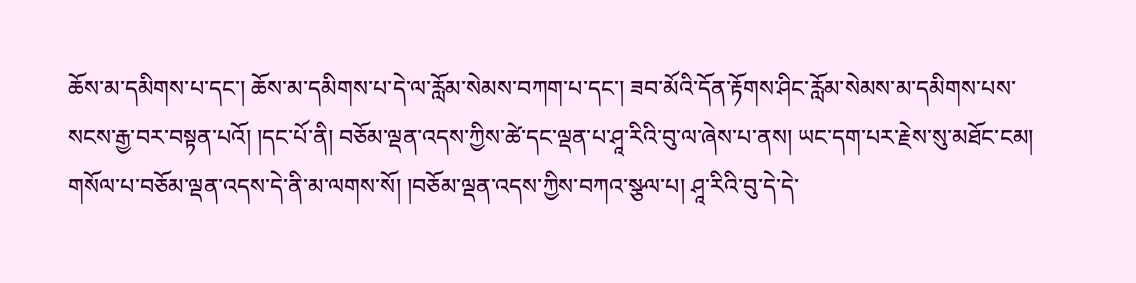ཆོས་མ་དམིགས་པ་དང་། ཆོས་མ་དམིགས་པ་དེ་ལ་རློམ་སེམས་བཀག་པ་དང་། ཟབ་མོའི་དོན་རྟོགས་ཤིང་རློམ་སེམས་མ་དམིགས་པས་སངས་རྒྱ་བར་བསྟན་པའོ། །དང་པོ་ནི། བཅོམ་ལྡན་འདས་ཀྱིས་ཚེ་དང་ལྡན་པ་ཤཱ་རིའི་བུ་ལ་ཞེས་པ་ནས། ཡང་དག་པར་རྗེས་སུ་མཐོང་ངམ། གསོལ་པ་བཅོམ་ལྡན་འདས་དེ་ནི་མ་ལགས་སོ། །བཅོམ་ལྡན་འདས་ཀྱིས་བཀའ་སྩལ་པ། ཤཱ་རིའི་བུ་དེ་དེ་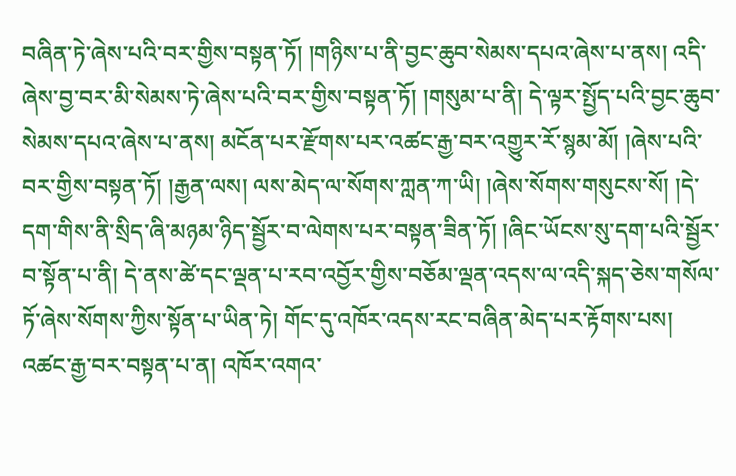བཞིན་ཏེ་ཞེས་པའི་བར་གྱིས་བསྟན་ཏོ། །གཉིས་པ་ནི་བྱང་ཆུབ་སེམས་དཔའ་ཞེས་པ་ནས། འདི་ཞེས་བྱ་བར་མི་སེམས་ཏེ་ཞེས་པའི་བར་གྱིས་བསྟན་ཏོ། །གསུམ་པ་ནི། དེ་ལྟར་སྤྱོད་པའི་བྱང་ཆུབ་སེམས་དཔའ་ཞེས་པ་ནས། མངོན་པར་རྫོགས་པར་འཚང་རྒྱ་བར་འགྱུར་རོ་སྙམ་མོ། །ཞེས་པའི་བར་གྱིས་བསྟན་ཏོ། །རྒྱན་ལས། ལས་མེད་ལ་སོགས་ཀླན་ཀ་ཡི། །ཞེས་སོགས་གསུངས་སོ། །དེ་དག་གིས་ནི་སྲིད་ཞི་མཉམ་ཉིད་སྦྱོར་བ་ལེགས་པར་བསྟན་ཟིན་ཏོ། །ཞིང་ཡོངས་སུ་དག་པའི་སྦྱོར་བ་སྟོན་པ་ནི། དེ་ནས་ཚེ་དང་ལྡན་པ་རབ་འབྱོར་གྱིས་བཅོམ་ལྡན་འདས་ལ་འདི་སྐད་ཅེས་གསོལ་ཏོ་ཞེས་སོགས་ཀྱིས་སྟོན་པ་ཡིན་ཏེ། གོང་དུ་འཁོར་འདས་རང་བཞིན་མེད་པར་རྟོགས་པས། འཚང་རྒྱ་བར་བསྟན་པ་ན། འཁོར་འགའ་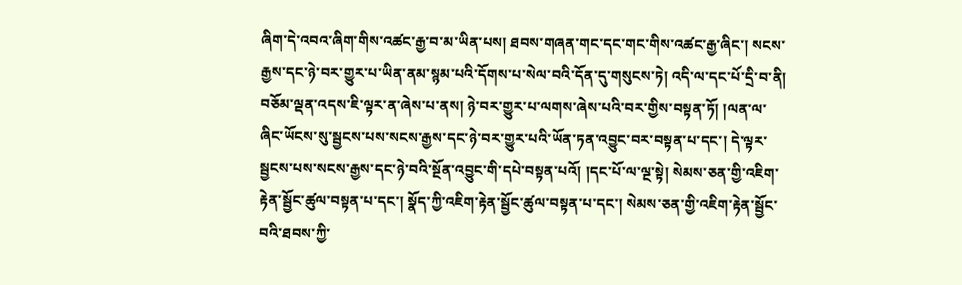ཞིག་དེ་འབའ་ཞིག་གིས་འཚང་རྒྱ་བ་མ་ཡིན་པས། ཐབས་གཞན་གང་དང་གང་གིས་འཚང་རྒྱ་ཞིང་། སངས་རྒྱས་དང་ཉེ་བར་གྱུར་པ་ཡིན་ནམ་སྙམ་པའི་དོགས་པ་སེལ་བའི་དོན་དུ་གསུངས་ཏེ། འདི་ལ་དང་པོ་དྲི་བ་ནི། བཅོམ་ལྡན་འདས་ཇི་ལྟར་ན་ཞེས་པ་ནས། ཉེ་བར་གྱུར་པ་ལགས་ཞེས་པའི་བར་གྱིས་བསྟན་ཏོ། །ལན་ལ་ཞིང་ཡོངས་སུ་སྦྱངས་པས་སངས་རྒྱས་དང་ཉེ་བར་གྱུར་པའི་ཡོན་ཏན་འབྱུང་བར་བསྟན་པ་དང་། དེ་ལྟར་སྦྱངས་པས་སངས་རྒྱས་དང་ཉེ་བའི་སྔོན་འབྱུང་གི་དཔེ་བསྟན་པའོ། །དང་པོ་ལ་ལྔ་སྟེ། སེམས་ཅན་གྱི་འཇིག་རྟེན་སྦྱོང་ཚུལ་བསྟན་པ་དང་། སྣོད་ཀྱི་འཇིག་རྟེན་སྦྱོང་ཚུལ་བསྟན་པ་དང་། སེམས་ཅན་གྱི་འཇིག་རྟེན་སྦྱོང་བའི་ཐབས་ཀྱི་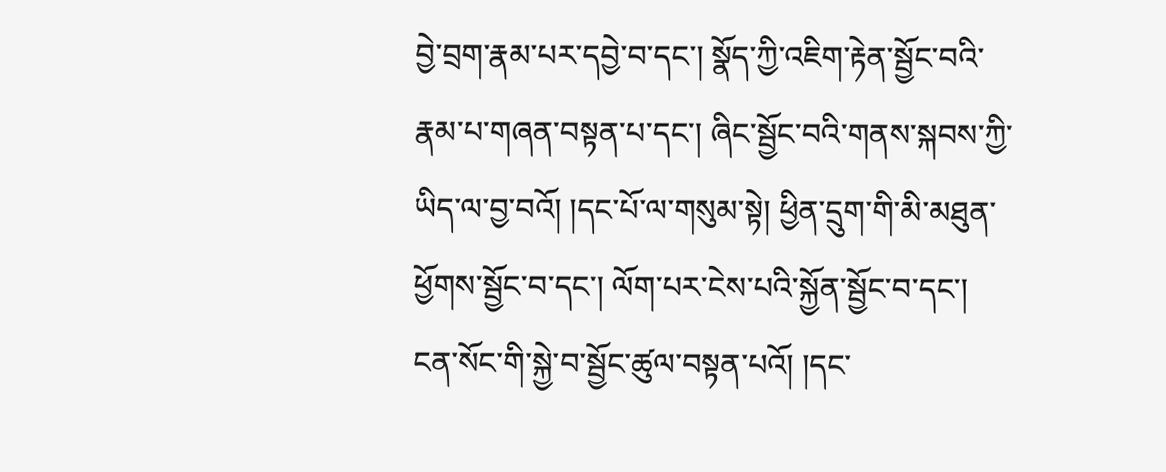བྱེ་བྲག་རྣམ་པར་དབྱེ་བ་དང་། སྣོད་ཀྱི་འཇིག་རྟེན་སྦྱོང་བའི་རྣམ་པ་གཞན་བསྟན་པ་དང་། ཞིང་སྦྱོང་བའི་གནས་སྐབས་ཀྱི་ཡིད་ལ་བྱ་བའོ། །དང་པོ་ལ་གསུམ་སྟེ། ཕྱིན་དྲུག་གི་མི་མཐུན་ཕྱོགས་སྦྱོང་བ་དང་། ལོག་པར་ངེས་པའི་སྐྱོན་སྦྱོང་བ་དང་། ངན་སོང་གི་སྐྱེ་བ་སྦྱོང་ཚུལ་བསྟན་པའོ། །དང་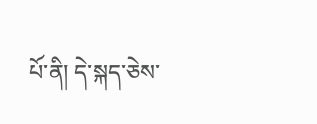པོ་ནི། དེ་སྐད་ཅེས་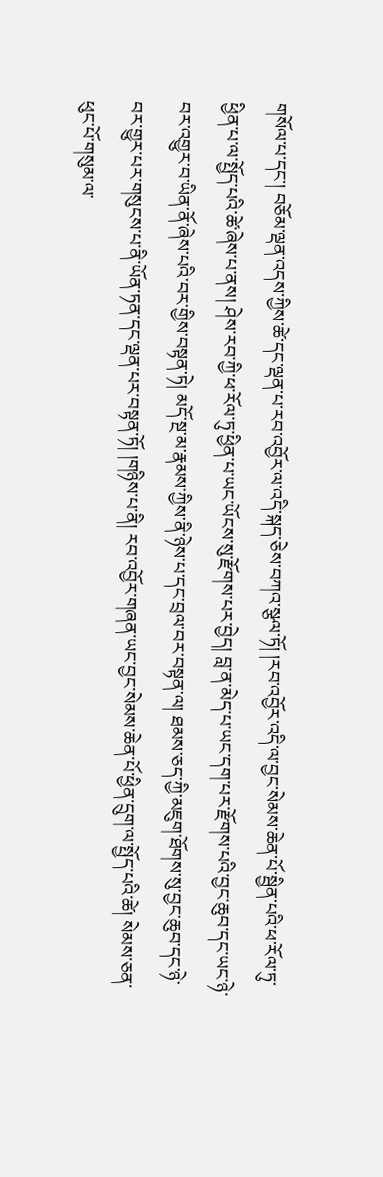གསོལ་པ་དང་། བཅོམ་ལྡན་འདས་ཀྱིས་ཚེ་དང་ལྡན་པ་རབ་འབྱོར་ལ་འདི་སྐད་ཅེས་བཀའ་སྩལ་ཏོ། །རབ་འབྱོར་འདི་ལ་བྱང་སེམས་ཆེན་པོ་སྦྱིན་པའི་ཕ་རོལ་ཏུ་ཕྱིན་པ་ལ་སྤྱོད་པའི་ཚེ་ཞེས་པ་ནས། ཤེས་རབ་ཀྱི་ཕ་རོལ་ཏུ་ཕྱིན་པ་ཡང་ཡོངས་སུ་རྫོགས་པར་བྱེད། བླ་ན་མེད་པ་ཡང་དག་པར་རྫོགས་པའི་བྱང་ཆུབ་དང་ཡང་ཉེ་བར་འགྱུར་བ་ཡིན་ནོ་ཞེས་པའི་བར་གྱིས་བསྟན་ཏེ། མདོ་སྔ་མ་རྣམས་ཀྱིས་ནི་ཉེས་པ་དང་བྲལ་བར་བསྟན་ལ། ཐམས་ཅད་ཀྱི་མཇུག་ཐོགས་སུ་བྱང་ཆུབ་དང་ཉེ་བར་གྱུར་པར་གསུངས་པ་ནི་ཡོན་ཏན་དང་ལྡན་པར་བསྟན་ཏོ། །གཉིས་པ་ནི། རབ་འབྱོར་གཞན་ཡང་བྱང་སེམས་ཆེན་པོ་ཕྱིན་དྲུག་ལ་སྤྱོད་པའི་ཚེ། སེམས་ཅན་ཕུང་པོ་གསུམ་ལ་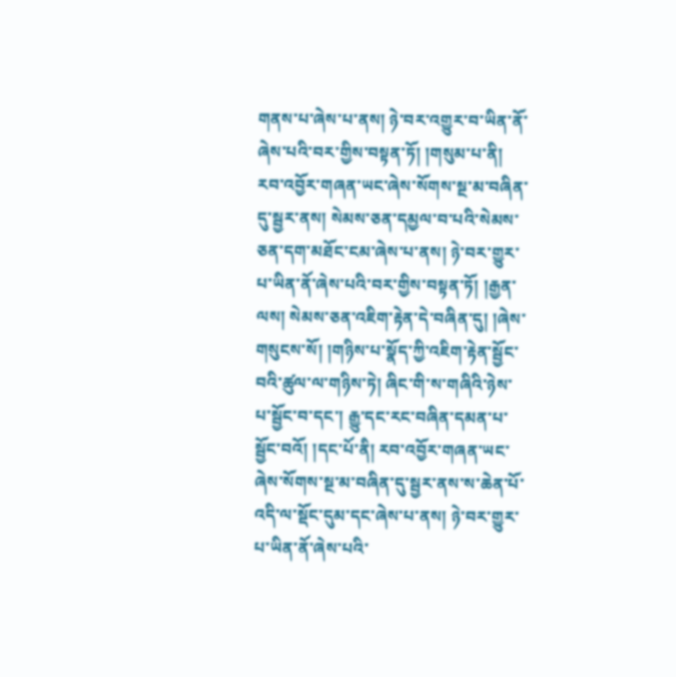གནས་པ་ཞེས་པ་ནས། ཉེ་བར་འགྱུར་བ་ཡིན་ནོ་ཞེས་པའི་བར་གྱིས་བསྟན་ཏོ། །གསུམ་པ་ནི། རབ་འབྱོར་གཞན་ཡང་ཞེས་སོགས་སྔ་མ་བཞིན་དུ་སྦྱར་ནས། སེམས་ཅན་དམྱལ་བ་པའི་སེམས་ཅན་དག་མཐོང་ངམ་ཞེས་པ་ནས། ཉེ་བར་གྱུར་པ་ཡིན་ནོ་ཞེས་པའི་བར་གྱིས་བསྟན་ཏོ། །རྒྱན་ལས། སེམས་ཅན་འཇིག་རྟེན་དེ་བཞིན་དུ། །ཞེས་གསུངས་སོ། །གཉིས་པ་སྣོད་ཀྱི་འཇིག་རྟེན་སྦྱོང་བའི་ཚུལ་ལ་གཉིས་ཏེ། ཞིང་གི་ས་གཞིའི་ཉེས་པ་སྦྱོང་བ་དང་། རྒྱུ་དང་རང་བཞིན་དམན་པ་སྦྱོང་བའོ། །དང་པོ་ནི། རབ་འབྱོར་གཞན་ཡང་ཞེས་སོགས་སྔ་མ་བཞིན་དུ་སྦྱར་ནས་ས་ཆེན་པོ་འདི་ལ་སྡོང་དུམ་དང་ཞེས་པ་ནས། ཉེ་བར་གྱུར་པ་ཡིན་ནོ་ཞེས་པའི་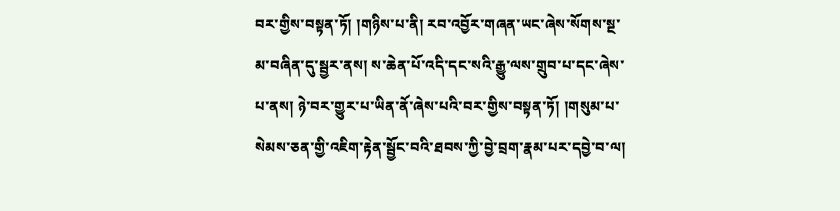བར་གྱིས་བསྟན་ཏོ། །གཉིས་པ་ནི། རབ་འབྱོར་གཞན་ཡང་ཞེས་སོགས་སྔ་མ་བཞིན་དུ་སྦྱར་ནས། ས་ཆེན་པོ་འདི་དང་སའི་རྒྱུ་ལས་གྲུབ་པ་དང་ཞེས་པ་ནས། ཉེ་བར་གྱུར་པ་ཡིན་ནོ་ཞེས་པའི་བར་གྱིས་བསྟན་ཏོ། །གསུམ་པ་སེམས་ཅན་གྱི་འཇིག་རྟེན་སྦྱོང་བའི་ཐབས་ཀྱི་བྱེ་བྲག་རྣམ་པར་དབྱེ་བ་ལ།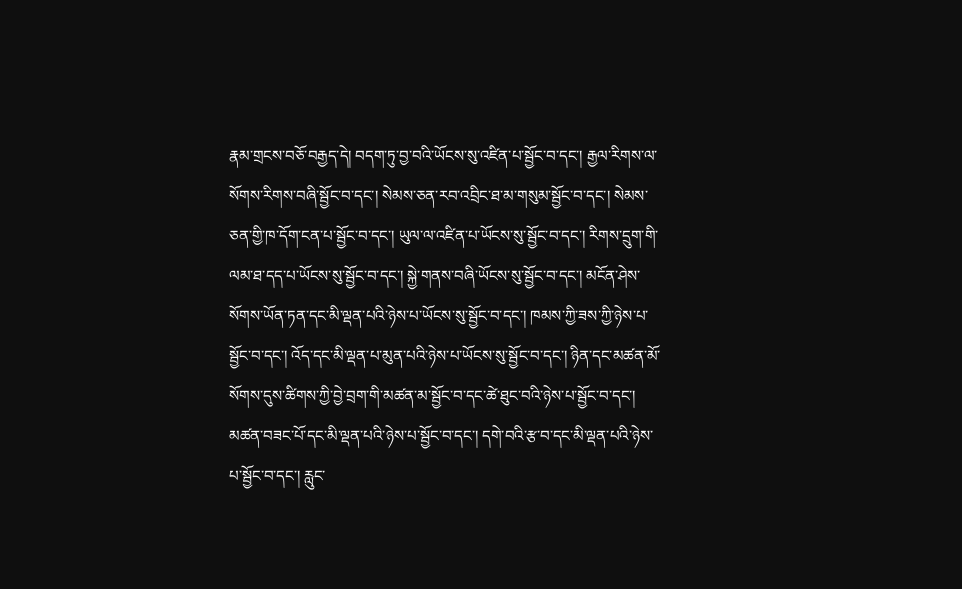རྣམ་གྲངས་བཅོ་བརྒྱད་དེ། བདག་ཏུ་བྱ་བའི་ཡོངས་སུ་འཛིན་པ་སྦྱོང་བ་དང་། རྒྱལ་རིགས་ལ་སོགས་རིགས་བཞི་སྦྱོང་བ་དང་། སེམས་ཅན་རབ་འབྲིང་ཐ་མ་གསུམ་སྦྱོང་བ་དང་། སེམས་ཅན་གྱི་ཁ་དོག་ངན་པ་སྦྱོང་བ་དང་། ཡུལ་ལ་འཛིན་པ་ཡོངས་སུ་སྦྱོང་བ་དང་། རིགས་དྲུག་གི་ལམ་ཐ་དད་པ་ཡོངས་སུ་སྦྱོང་བ་དང་། སྐྱེ་གནས་བཞི་ཡོངས་སུ་སྦྱོང་བ་དང་། མངོན་ཤེས་སོགས་ཡོན་ཏན་དང་མི་ལྡན་པའི་ཉེས་པ་ཡོངས་སུ་སྦྱོང་བ་དང་། ཁམས་ཀྱི་ཟས་ཀྱི་ཉེས་པ་སྦྱོང་བ་དང་། འོད་དང་མི་ལྡན་པ་མུན་པའི་ཉེས་པ་ཡོངས་སུ་སྦྱོང་བ་དང་། ཉིན་དང་མཚན་མོ་སོགས་དུས་ཚིགས་ཀྱི་བྱེ་བྲག་གི་མཚན་མ་སྦྱོང་བ་དང་ཚེ་ཐུང་བའི་ཉེས་པ་སྦྱོང་བ་དང་། མཚན་བཟང་པོ་དང་མི་ལྡན་པའི་ཉེས་པ་སྦྱོང་བ་དང་། དགེ་བའི་རྩ་བ་དང་མི་ལྡན་པའི་ཉེས་པ་སྦྱོང་བ་དང་། རླུང་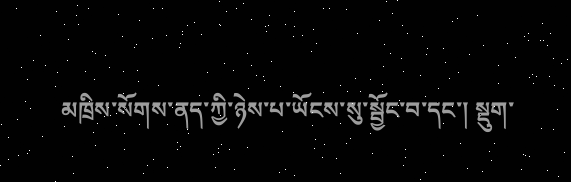མཁྲིས་སོགས་ནད་ཀྱི་ཉེས་པ་ཡོངས་སུ་སྦྱོང་བ་དང་། སྡུག་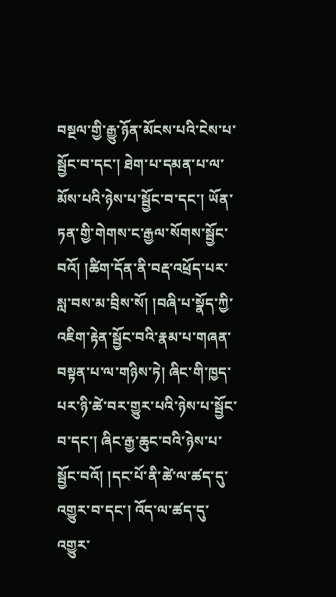བསྔལ་གྱི་རྒྱུ་ཉོན་མོངས་པའི་ངེས་པ་སྦྱོང་བ་དང་། ཐེག་པ་དམན་པ་ལ་མོས་པའི་ཉེས་པ་སྦྱོང་བ་དང་། ཡོན་ཏན་གྱི་གེགས་ང་རྒྱལ་སོགས་སྦྱོང་བའོ། །ཚིག་དོན་ནི་བརྡ་འཕྲོད་པར་སླ་བས་མ་བྲིས་སོ། །བཞི་པ་སྣོད་ཀྱི་འཇིག་རྟེན་སྦྱོང་བའི་རྣམ་པ་གཞན་བསྟན་པ་ལ་གཉིས་ཏེ། ཞིང་གི་ཁྱད་པར་ཉི་ཚེ་བར་གྱུར་པའི་ཉེས་པ་སྦྱོང་བ་དང་། ཞིང་རྒྱ་ཆུང་བའི་ཉེས་པ་སྦྱོང་བའོ། །དང་པོ་ནི་ཚེ་ལ་ཚད་དུ་འགྱུར་བ་དང་། འོད་ལ་ཚད་དུ་འགྱུར་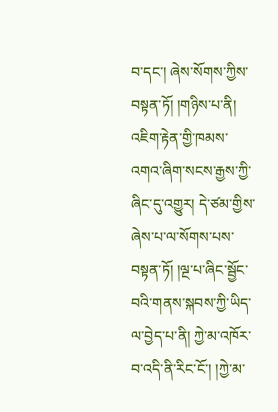བ་དང་། ཞེས་སོགས་ཀྱིས་བསྟན་ཏོ། །གཉིས་པ་ནི། འཇིག་རྟེན་གྱི་ཁམས་འགའ་ཞིག་སངས་རྒྱས་ཀྱི་ཞིང་དུ་འགྱུར། དེ་ཙམ་གྱིས་ཞེས་པ་ལ་སོགས་པས་བསྟན་ཏོ། །ལྔ་པ་ཞིང་སྦྱོང་བའི་གནས་སྐབས་ཀྱི་ཡིད་ལ་བྱེད་པ་ནི། ཀྱེ་མ་འཁོར་བ་འདི་ནི་རིང་ངོ་། །ཀྱེ་མ་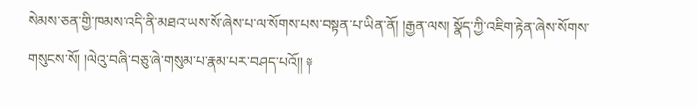སེམས་ཅན་གྱི་ཁམས་འདི་ནི་མཐའ་ཡས་སོ་ཞེས་པ་ལ་སོགས་པས་བསྟན་པ་ཡིན་ནོ། །རྒྱན་ལས། སྣོད་ཀྱི་འཇིག་རྟེན་ཞེས་སོགས་གསུངས་སོ། །ལེའུ་བཞི་བཅུ་ཞེ་གསུམ་པ་རྣམ་པར་བཤད་པའོ།། ༈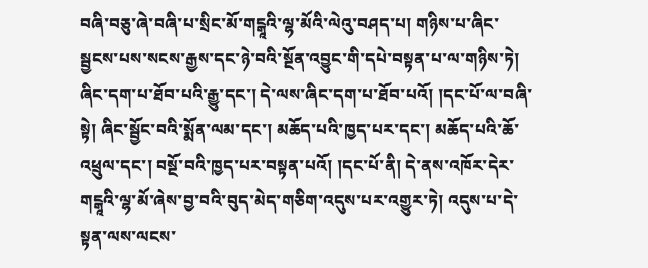བཞི་བཅུ་ཞེ་བཞི་པ་སྲིང་མོ་གངྒཱའི་ལྷ་མོའི་ལེའུ་བཤད་པ། གཉིས་པ་ཞིང་སྦྱངས་པས་སངས་རྒྱས་དང་ཉེ་བའི་སྔོན་འབྱུང་གི་དཔེ་བསྟན་པ་ལ་གཉིས་ཏེ། ཞིང་དག་པ་ཐོབ་པའི་རྒྱུ་དང་། དེ་ལས་ཞིང་དག་པ་ཐོབ་པའོ། །དང་པོ་ལ་བཞི་སྟེ། ཞིང་སྦྱོང་བའི་སྨོན་ལམ་དང་། མཆོད་པའི་ཁྱད་པར་དང་། མཆོད་པའི་ཆོ་འཕྲུལ་དང་། བསྔོ་བའི་ཁྱད་པར་བསྟན་པའོ། །དང་པོ་ནི། དེ་ནས་འཁོར་དེར་གངྒཱའི་ལྷ་མོ་ཞེས་བྱ་བའི་བུད་མེད་གཅིག་འདུས་པར་འགྱུར་ཏེ། འདུས་པ་དེ་སྟན་ལས་ལངས་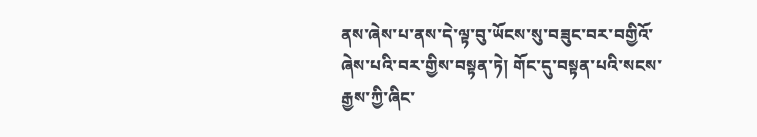ནས་ཞེས་པ་ནས་དེ་ལྟ་བུ་ཡོངས་སུ་བཟུང་བར་བགྱིའོ་ཞེས་པའི་བར་གྱིས་བསྟན་ཏེ། གོང་དུ་བསྟན་པའི་སངས་རྒྱས་ཀྱི་ཞིང་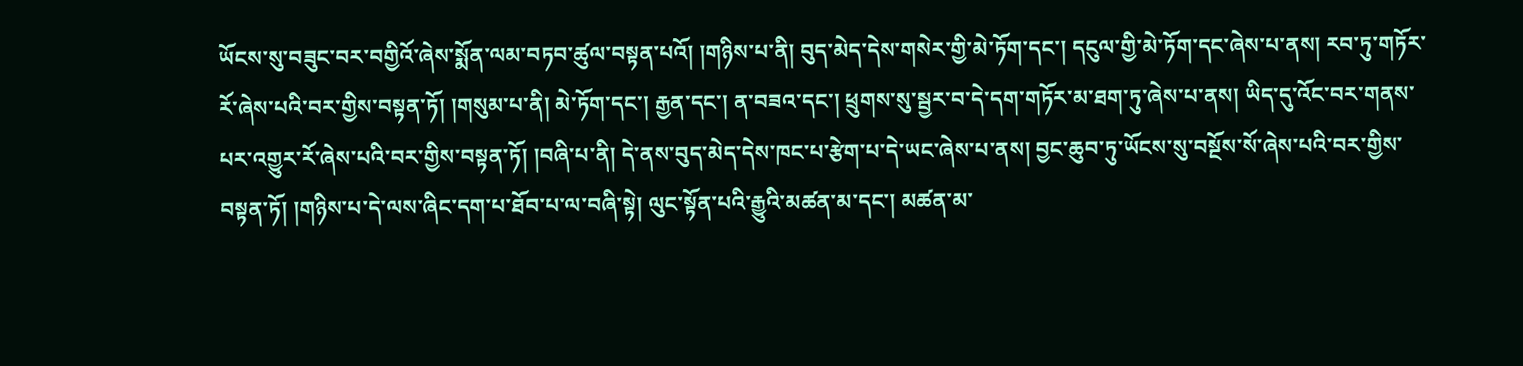ཡོངས་སུ་བཟུང་བར་བགྱིའོ་ཞེས་སྨོན་ལམ་བཏབ་ཚུལ་བསྟན་པའོ། །གཉིས་པ་ནི། བུད་མེད་དེས་གསེར་གྱི་མེ་ཏོག་དང་། དངུལ་གྱི་མེ་ཏོག་དང་ཞེས་པ་ནས། རབ་ཏུ་གཏོར་རོ་ཞེས་པའི་བར་གྱིས་བསྟན་ཏོ། །གསུམ་པ་ནི། མེ་ཏོག་དང་། རྒྱན་དང་། ན་བཟའ་དང་། ཕྲུགས་སུ་སྦྱར་བ་དེ་དག་གཏོར་མ་ཐག་ཏུ་ཞེས་པ་ནས། ཡིད་དུ་འོང་བར་གནས་པར་འགྱུར་རོ་ཞེས་པའི་བར་གྱིས་བསྟན་ཏོ། །བཞི་པ་ནི། དེ་ནས་བུད་མེད་དེས་ཁང་པ་རྩེག་པ་དེ་ཡང་ཞེས་པ་ནས། བྱང་ཆུབ་ཏུ་ཡོངས་སུ་བསྔོས་སོ་ཞེས་པའི་བར་གྱིས་བསྟན་ཏོ། །གཉིས་པ་དེ་ལས་ཞིང་དག་པ་ཐོབ་པ་ལ་བཞི་སྟེ། ལུང་སྟོན་པའི་རྒྱུའི་མཚན་མ་དང་། མཚན་མ་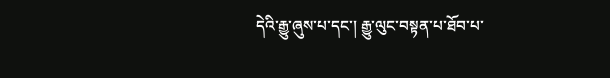དེའི་རྒྱུ་ཞུས་པ་དང་། རྒྱུ་ལུང་བསྟན་པ་ཐོབ་པ་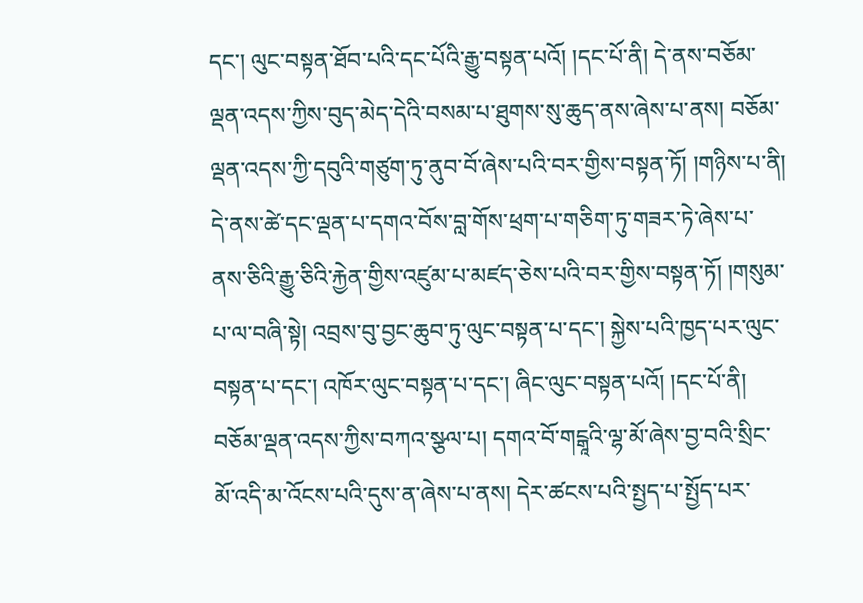དང་། ལུང་བསྟན་ཐོབ་པའི་དང་པོའི་རྒྱུ་བསྟན་པའོ། །དང་པོ་ནི། དེ་ནས་བཅོམ་ལྡན་འདས་ཀྱིས་བུད་མེད་དེའི་བསམ་པ་ཐུགས་སུ་ཆུད་ནས་ཞེས་པ་ནས། བཅོམ་ལྡན་འདས་ཀྱི་དབུའི་གཙུག་ཏུ་ནུབ་བོ་ཞེས་པའི་བར་གྱིས་བསྟན་ཏོ། །གཉིས་པ་ནི། དེ་ནས་ཚེ་དང་ལྡན་པ་དགའ་བོས་བླ་གོས་ཕྲག་པ་གཅིག་ཏུ་གཟར་ཏེ་ཞེས་པ་ནས་ཅིའི་རྒྱུ་ཅིའི་རྐྱེན་གྱིས་འཛུམ་པ་མཛད་ཅེས་པའི་བར་གྱིས་བསྟན་ཏོ། །གསུམ་པ་ལ་བཞི་སྟེ། འབྲས་བུ་བྱང་ཆུབ་ཏུ་ལུང་བསྟན་པ་དང་། སྐྱེས་པའི་ཁྱད་པར་ལུང་བསྟན་པ་དང་། འཁོར་ལུང་བསྟན་པ་དང་། ཞིང་ལུང་བསྟན་པའོ། །དང་པོ་ནི། བཅོམ་ལྡན་འདས་ཀྱིས་བཀའ་སྩལ་པ། དགའ་བོ་གངྒཱའི་ལྷ་མོ་ཞེས་བྱ་བའི་སྲིང་མོ་འདི་མ་འོངས་པའི་དུས་ན་ཞེས་པ་ནས། དེར་ཚངས་པའི་སྤྱད་པ་སྤྱོད་པར་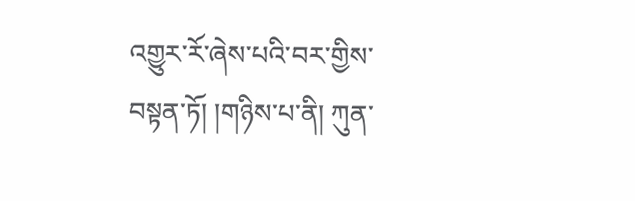འགྱུར་རོ་ཞེས་པའི་བར་གྱིས་བསྟན་ཏོ། །གཉིས་པ་ནི། ཀུན་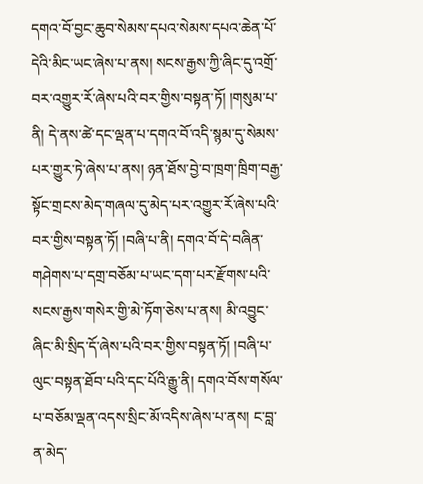དགའ་བོ་བྱང་ཆུབ་སེམས་དཔའ་སེམས་དཔའ་ཆེན་པོ་དེའི་མིང་ཡང་ཞེས་པ་ནས། སངས་རྒྱས་ཀྱི་ཞིང་དུ་འགྲོ་བར་འགྱུར་རོ་ཞེས་པའི་བར་གྱིས་བསྟན་ཏོ། །གསུམ་པ་ནི། དེ་ནས་ཚེ་དང་ལྡན་པ་དགའ་བོ་འདི་སྙམ་དུ་སེམས་པར་གྱུར་ཏེ་ཞེས་པ་ནས། ཉན་ཐོས་བྱེ་བ་ཁྲག་ཁྲིག་བརྒྱ་སྟོང་གྲངས་མེད་གཞལ་དུ་མེད་པར་འགྱུར་རོ་ཞེས་པའི་བར་གྱིས་བསྟན་ཏོ། །བཞི་པ་ནི། དགའ་བོ་དེ་བཞིན་གཤེགས་པ་དགྲ་བཅོམ་པ་ཡང་དག་པར་རྫོགས་པའི་སངས་རྒྱས་གསེར་གྱི་མེ་ཏོག་ཅེས་པ་ནས། མི་འབྱུང་ཞིང་མི་སྲིད་དོ་ཞེས་པའི་བར་གྱིས་བསྟན་ཏོ། །བཞི་པ་ལུང་བསྟན་ཐོབ་པའི་དང་པོའི་རྒྱུ་ནི། དགའ་བོས་གསོལ་པ་བཅོམ་ལྡན་འདས་སྲིང་མོ་འདིས་ཞེས་པ་ནས། ང་བླ་ན་མེད་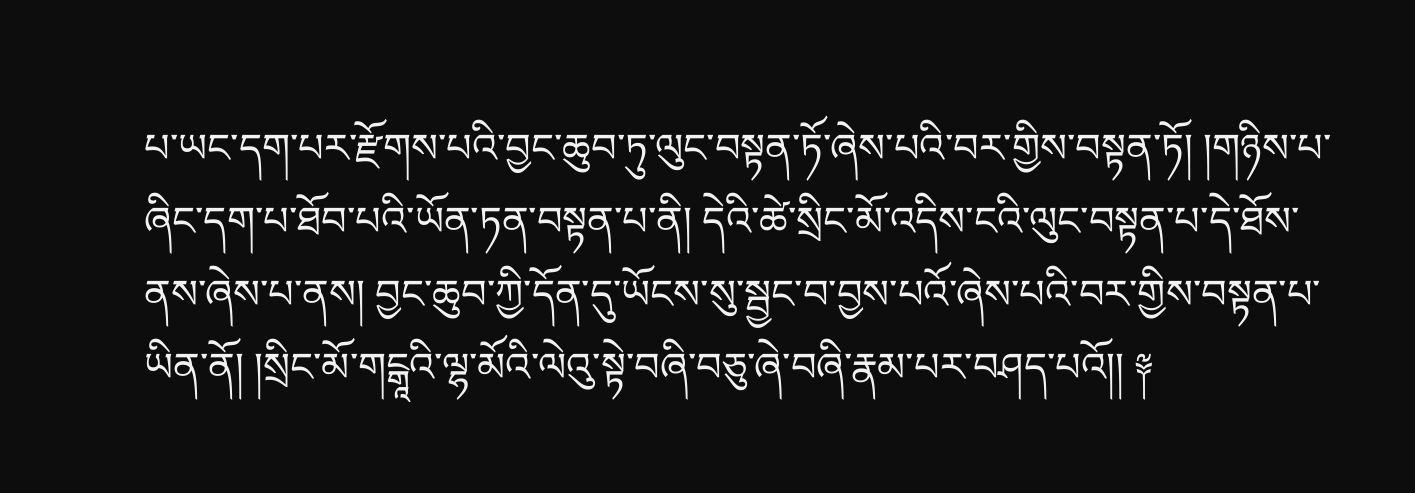པ་ཡང་དག་པར་རྫོགས་པའི་བྱང་ཆུབ་ཏུ་ལུང་བསྟན་ཏོ་ཞེས་པའི་བར་གྱིས་བསྟན་ཏོ། །གཉིས་པ་ཞིང་དག་པ་ཐོབ་པའི་ཡོན་ཏན་བསྟན་པ་ནི། དེའི་ཚེ་སྲིང་མོ་འདིས་ངའི་ལུང་བསྟན་པ་དེ་ཐོས་ནས་ཞེས་པ་ནས། བྱང་ཆུབ་ཀྱི་དོན་དུ་ཡོངས་སུ་སྦྱང་བ་བྱས་པའོ་ཞེས་པའི་བར་གྱིས་བསྟན་པ་ཡིན་ནོ། །སྲིང་མོ་གངྒཱའི་ལྷ་མོའི་ལེའུ་སྟེ་བཞི་བཅུ་ཞེ་བཞི་རྣམ་པར་བཤད་པའོ།། ༈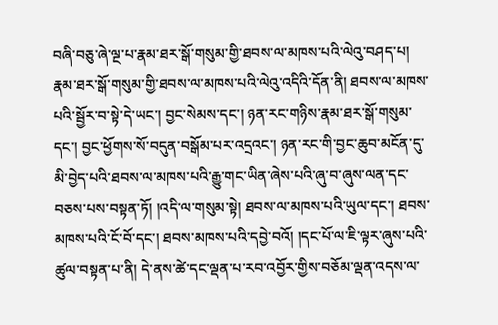བཞི་བཅུ་ཞེ་ལྔ་པ་རྣམ་ཐར་སྒོ་གསུམ་གྱི་ཐབས་ལ་མཁས་པའི་ལེའུ་བཤད་པ། རྣམ་ཐར་སྒོ་གསུམ་གྱི་ཐབས་ལ་མཁས་པའི་ལེའུ་འདིའི་དོན་ནི། ཐབས་ལ་མཁས་པའི་སྦྱོར་བ་སྟེ་དེ་ཡང་། བྱང་སེམས་དང་། ཉན་རང་གཉིས་རྣམ་ཐར་སྒོ་གསུམ་དང་། བྱང་ཕྱོགས་སོ་བདུན་བསྒོམ་པར་འདྲའང་། ཉན་རང་གི་བྱང་ཆུབ་མངོན་དུ་མི་བྱེད་པའི་ཐབས་ལ་མཁས་པའི་རྒྱུ་གང་ཡིན་ཞེས་པའི་ཞུ་བ་ཞུས་ལན་དང་བཅས་པས་བསྟན་ཏོ། །འདི་ལ་གསུམ་སྟེ། ཐབས་ལ་མཁས་པའི་ཡུལ་དང་། ཐབས་མཁས་པའི་ངོ་བོ་དང་། ཐབས་མཁས་པའི་དབྱེ་བའོ། །དང་པོ་ལ་ཇི་ལྟར་ཞུས་པའི་ཚུལ་བསྟན་པ་ནི། དེ་ནས་ཚེ་དང་ལྡན་པ་རབ་འབྱོར་གྱིས་བཅོམ་ལྡན་འདས་ལ་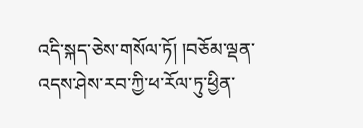འདི་སྐད་ཅེས་གསོལ་ཏོ། །བཅོམ་ལྡན་འདས་ཤེས་རབ་ཀྱི་ཕ་རོལ་ཏུ་ཕྱིན་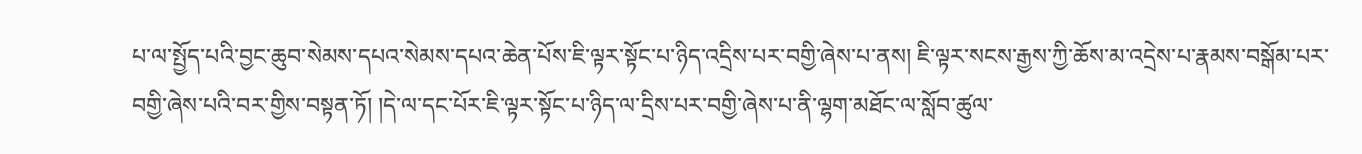པ་ལ་སྤྱོད་པའི་བྱང་ཆུབ་སེམས་དཔའ་སེམས་དཔའ་ཆེན་པོས་ཇི་ལྟར་སྟོང་པ་ཉིད་འདྲིས་པར་བགྱི་ཞེས་པ་ནས། ཇི་ལྟར་སངས་རྒྱས་ཀྱི་ཆོས་མ་འདྲེས་པ་རྣམས་བསྒོམ་པར་བགྱི་ཞེས་པའི་བར་གྱིས་བསྟན་ཏོ། །དེ་ལ་དང་པོར་ཇི་ལྟར་སྟོང་པ་ཉིད་ལ་དྲིས་པར་བགྱི་ཞེས་པ་ནི་ལྷག་མཐོང་ལ་སློབ་ཚུལ་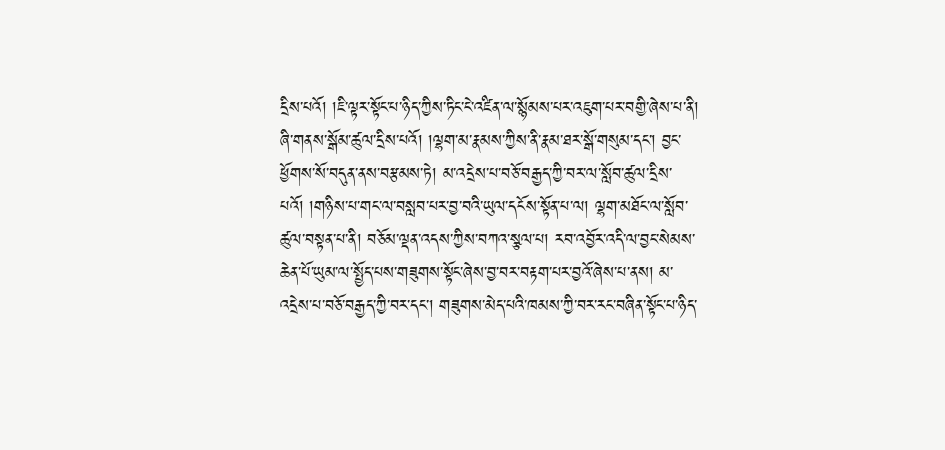དྲིས་པའོ། །ཇི་ལྟར་སྟོང་པ་ཉིད་ཀྱིས་ཏིང་ངེ་འཛིན་ལ་སྙོམས་པར་འཇུག་པར་བགྱི་ཞེས་པ་ནི། ཞི་གནས་སྒོམ་ཚུལ་དྲིས་པའོ། །ལྷག་མ་རྣམས་ཀྱིས་ནི་རྣམ་ཐར་སྒོ་གསུམ་དང་། བྱང་ཕྱོགས་སོ་བདུན་ནས་བརྩམས་ཏེ། མ་འདྲེས་པ་བཅོ་བརྒྱད་ཀྱི་བར་ལ་སློབ་ཚུལ་དྲིས་པའོ། །གཉིས་པ་གང་ལ་བསླབ་པར་བྱ་བའི་ཡུལ་དངོས་སྟོན་པ་ལ། ལྷག་མཐོང་ལ་སློབ་ཚུལ་བསྟན་པ་ནི། བཅོམ་ལྡན་འདས་ཀྱིས་བཀའ་སྩལ་པ། རབ་འབྱོར་འདི་ལ་བྱང་སེམས་ཆེན་པོ་ཡུམ་ལ་སྤྱོད་པས་གཟུགས་སྟོང་ཞེས་བྱ་བར་བརྟག་པར་བྱའོ་ཞེས་པ་ནས། མ་འདྲེས་པ་བཅོ་བརྒྱད་ཀྱི་བར་དང་། གཟུགས་མེད་པའི་ཁམས་ཀྱི་བར་རང་བཞིན་སྟོང་པ་ཉིད་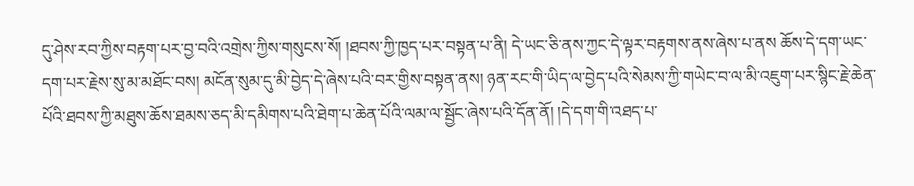དུ་ཤེས་རབ་ཀྱིས་བརྟག་པར་བྱ་བའི་འགྲེས་ཀྱིས་གསུངས་སོ། །ཐབས་ཀྱི་ཁྱད་པར་བསྟན་པ་ནི། དེ་ཡང་ཅི་ནས་ཀྱང་དེ་ལྟར་བརྟགས་ནས་ཞེས་པ་ནས ཆོས་དེ་དག་ཡང་དག་པར་རྗེས་སུ་མ་མཐོང་བས། མངོན་སུམ་དུ་མི་བྱེད་དེ་ཞེས་པའི་བར་གྱིས་བསྟན་ནས། ཉན་རང་གི་ཡིད་ལ་བྱེད་པའི་སེམས་ཀྱི་གཡེང་བ་ལ་མི་འཇུག་པར་སྙིང་རྗེ་ཆེན་པོའི་ཐབས་ཀྱི་མཐུས་ཆོས་ཐམས་ཅད་མི་དམིགས་པའི་ཐེག་པ་ཆེན་པོའི་ལམ་ལ་སྦྱོང་ཞེས་པའི་དོན་ནོ། །དེ་དག་གི་འཐད་པ་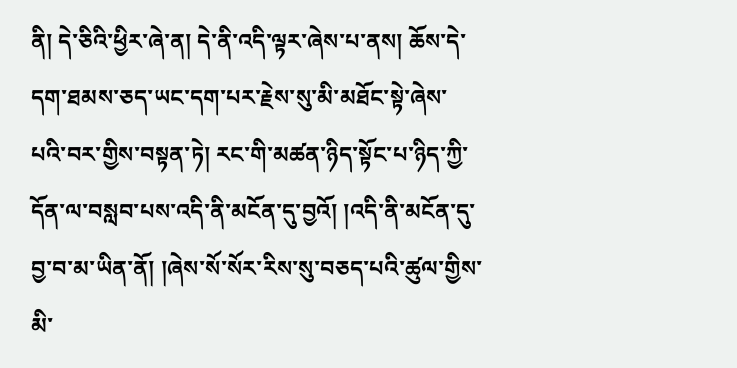ནི། དེ་ཅིའི་ཕྱིར་ཞེ་ན། དེ་ནི་འདི་ལྟར་ཞེས་པ་ནས། ཆོས་དེ་དག་ཐམས་ཅད་ཡང་དག་པར་རྗེས་སུ་མི་མཐོང་སྟེ་ཞེས་པའི་བར་གྱིས་བསྟན་ཏེ། རང་གི་མཚན་ཉིད་སྟོང་པ་ཉིད་ཀྱི་དོན་ལ་བསླབ་པས་འདི་ནི་མངོན་དུ་བྱའོ། །འདི་ནི་མངོན་དུ་བྱ་བ་མ་ཡིན་ནོ། །ཞེས་སོ་སོར་རིས་སུ་བཅད་པའི་ཚུལ་གྱིས་མི་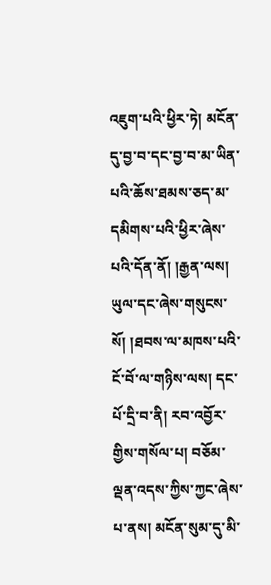འཇུག་པའི་ཕྱིར་ཏེ། མངོན་དུ་བྱ་བ་དང་བྱ་བ་མ་ཡིན་པའི་ཆོས་ཐམས་ཅད་མ་དམིགས་པའི་ཕྱིར་ཞེས་པའི་དོན་ནོ། །རྒྱན་ལས། ཡུལ་དང་ཞེས་གསུངས་སོ། །ཐབས་ལ་མཁས་པའི་ངོ་བོ་ལ་གཉིས་ལས། དང་པོ་དྲི་བ་ནི། རབ་འབྱོར་གྱིས་གསོལ་པ། བཅོམ་ལྡན་འདས་ཀྱིས་ཀྱང་ཞེས་པ་ནས། མངོན་སུམ་དུ་མི་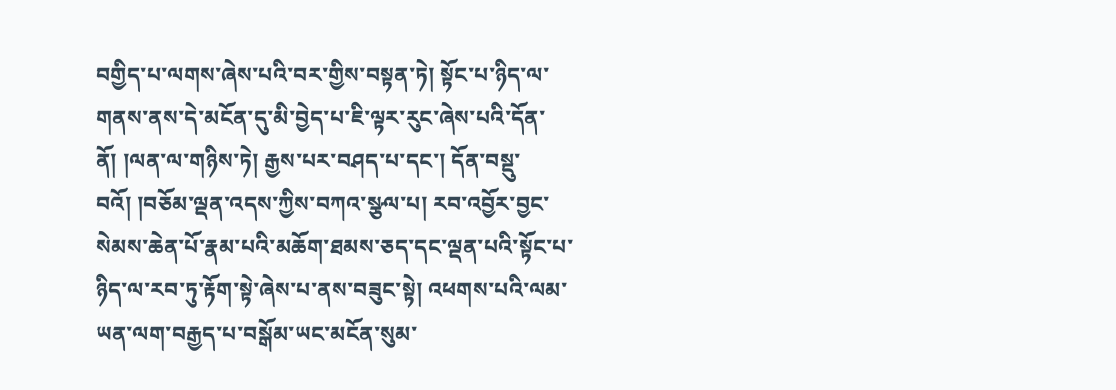བགྱིད་པ་ལགས་ཞེས་པའི་བར་གྱིས་བསྟན་ཏེ། སྟོང་པ་ཉིད་ལ་གནས་ནས་དེ་མངོན་དུ་མི་བྱེད་པ་ཇི་ལྟར་རུང་ཞེས་པའི་དོན་ནོ། །ལན་ལ་གཉིས་ཏེ། རྒྱས་པར་བཤད་པ་དང་། དོན་བསྡུ་བའོ། །བཅོམ་ལྡན་འདས་ཀྱིས་བཀའ་སྩལ་པ། རབ་འབྱོར་བྱང་སེམས་ཆེན་པོ་རྣམ་པའི་མཆོག་ཐམས་ཅད་དང་ལྡན་པའི་སྟོང་པ་ཉིད་ལ་རབ་ཏུ་རྟོག་སྟེ་ཞེས་པ་ནས་བཟུང་སྟེ། འཕགས་པའི་ལམ་ཡན་ལག་བརྒྱད་པ་བསྒོམ་ཡང་མངོན་སུམ་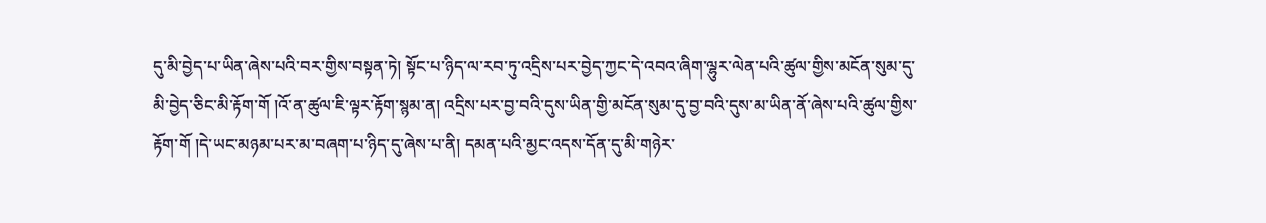དུ་མི་བྱེད་པ་ཡིན་ཞེས་པའི་བར་གྱིས་བསྟན་ཏེ། སྟོང་པ་ཉིད་ལ་རབ་ཏུ་འདྲིས་པར་བྱེད་ཀྱང་དེ་འབའ་ཞིག་ལྷུར་ལེན་པའི་ཚུལ་གྱིས་མངོན་སུམ་དུ་མི་བྱེད་ཅིང་མི་རྟོག་གོ །འོ་ན་ཚུལ་ཇི་ལྟར་རྟོག་སྙམ་ན། འདྲིས་པར་བྱ་བའི་དུས་ཡིན་གྱི་མངོན་སུམ་དུ་བྱ་བའི་དུས་མ་ཡིན་ནོ་ཞེས་པའི་ཚུལ་གྱིས་རྟོག་གོ །དེ་ཡང་མཉམ་པར་མ་བཞག་པ་ཉིད་དུ་ཞེས་པ་ནི། དམན་པའི་མྱང་འདས་དོན་དུ་མི་གཉེར་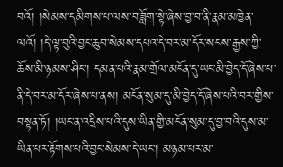བའོ། །སེམས་དམིགས་པ་ལས་བཟློག་སྟེ་ཞེས་བྱ་བ་ནི་རྣམ་མཁྱེན་ལའོ། །དེ་ལྟ་བུའི་བྱང་ཆུབ་སེམས་དཔའ་དེ་བར་མ་དོར་སངས་རྒྱས་ཀྱི་ཆོས་མི་ཉམས་ཤིང་། དམན་པའི་རྣམ་གྲོལ་མངོན་དུ་ཡང་མི་བྱེད་དོ་ཞེས་པ་ནི་དེ་བར་མ་དོར་ཞེས་པ་ནས། མངོན་སུམ་དུ་མི་བྱེད་དོ་ཞེས་པའི་བར་གྱིས་བསྟན་ཏོ། །ཡང་ན་འདྲིས་པའི་དུས་ཡིན་གྱི་མངོན་སུམ་དུ་བྱ་བའི་དུས་མ་ཡིན་པར་རྟོགས་པའི་བྱང་སེམས་དེ་ཡང་། མཉམ་པར་མ་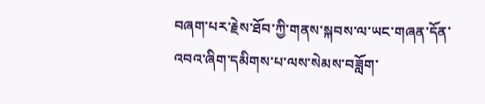བཞག་པར་རྗེས་ཐོབ་ཀྱི་གནས་སྐབས་ལ་ཡང་གཞན་དོན་འབའ་ཞིག་དམིགས་པ་ལས་སེམས་བཟློག་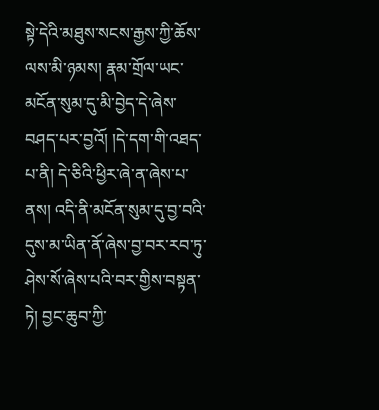སྟེ་དེའི་མཐུས་སངས་རྒྱས་ཀྱི་ཆོས་ལས་མི་ཉམས། རྣམ་གྲོལ་ཡང་མངོན་སུམ་དུ་མི་བྱེད་དེ་ཞེས་བཤད་པར་བྱའོ། །དེ་དག་གི་འཐད་པ་ནི། དེ་ཅིའི་ཕྱིར་ཞེ་ན་ཞེས་པ་ནས། འདི་ནི་མངོན་སུམ་དུ་བྱ་བའི་དུས་མ་ཡིན་ནོ་ཞེས་བྱ་བར་རབ་ཏུ་ཤེས་སོ་ཞེས་པའི་བར་གྱིས་བསྟན་ཏེ། བྱང་ཆུབ་ཀྱི་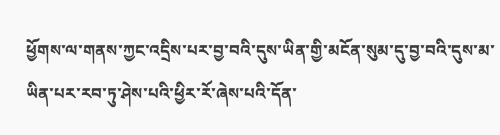ཕྱོགས་ལ་གནས་ཀྱང་འདྲིས་པར་བྱ་བའི་དུས་ཡིན་གྱི་མངོན་སུམ་དུ་བྱ་བའི་དུས་མ་ཡིན་པར་རབ་ཏུ་ཤེས་པའི་ཕྱིར་རོ་ཞེས་པའི་དོན་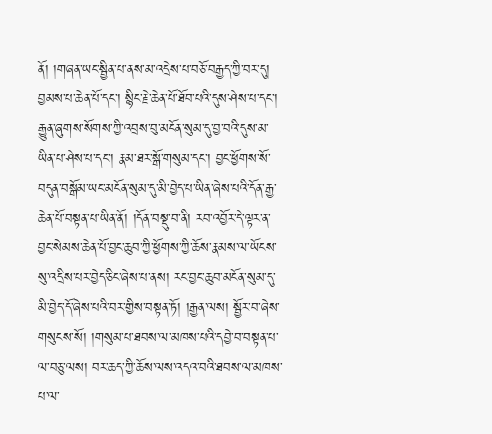ནོ། །གཞན་ཡང་སྦྱིན་པ་ནས་མ་འདྲེས་པ་བཅོ་བརྒྱད་ཀྱི་བར་དུ། བྱམས་པ་ཆེན་པོ་དང་། སྙིང་རྗེ་ཆེན་པོ་ཐོབ་པའི་དུས་ཤེས་པ་དང་། རྒྱུན་ཞུགས་སོགས་ཀྱི་འབྲས་བུ་མངོན་སུམ་དུ་བྱ་བའི་དུས་མ་ཡིན་པ་ཤེས་པ་དང་། རྣམ་ཐར་སྒོ་གསུམ་དང་། བྱང་ཕྱོགས་སོ་བདུན་བསྒོམ་ཡང་མངོན་སུམ་དུ་མི་བྱེད་པ་ཡིན་ཞེས་པའི་དོན་རྒྱ་ཆེན་པོ་བསྟན་པ་ཡིན་ནོ། །དོན་བསྡུ་བ་ནི། རབ་འབྱོར་དེ་ལྟར་ན་བྱང་སེམས་ཆེན་པོ་བྱང་ཆུབ་ཀྱི་ཕྱོགས་ཀྱི་ཆོས་རྣམས་ལ་ཡོངས་སུ་འདྲིས་པར་བྱེད་ཅིང་ཞེས་པ་ནས། རང་བྱང་ཆུབ་མངོན་སུམ་དུ་མི་བྱེད་དོ་ཞེས་པའི་བར་གྱིས་བསྟན་ཏོ། །རྒྱན་ལས། སྦྱོར་བ་ཞེས་གསུངས་སོ། །གསུམ་པ་ཐབས་ལ་མཁས་པའི་དབྱེ་བ་བསྟན་པ་ལ་བཅུ་ལས། བར་ཆད་ཀྱི་ཆོས་ལས་འདའ་བའི་ཐབས་ལ་མཁས་པ་ལ་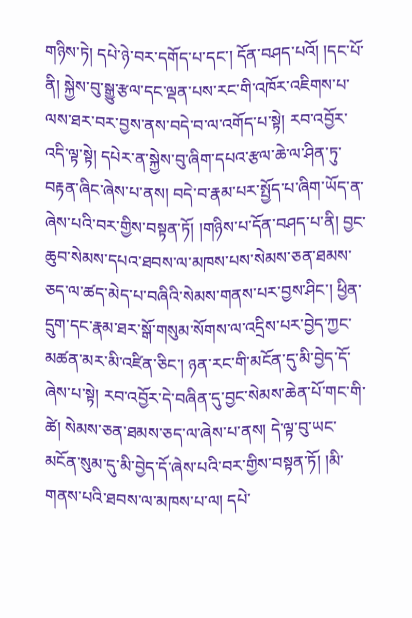གཉིས་ཏེ། དཔེ་ཉེ་བར་དགོད་པ་དང་། དོན་བཤད་པའོ། །དང་པོ་ནི། སྐྱེས་བུ་སྒྱུ་རྩལ་དང་ལྡན་པས་རང་གི་འཁོར་འཇིགས་པ་ལས་ཐར་བར་བྱས་ནས་བདེ་བ་ལ་འགོད་པ་སྟེ། རབ་འབྱོར་འདི་ལྟ་སྟེ། དཔེར་ན་སྐྱེས་བུ་ཞིག་དཔའ་རྩལ་ཆེ་ལ་ཤིན་ཏུ་བརྟན་ཞིང་ཞེས་པ་ནས། བདེ་བ་རྣམ་པར་སྤྱོད་པ་ཞིག་ཡོད་ན་ཞེས་པའི་བར་གྱིས་བསྟན་ཏོ། །གཉིས་པ་དོན་བཤད་པ་ནི། བྱང་ཆུབ་སེམས་དཔའ་ཐབས་ལ་མཁས་པས་སེམས་ཅན་ཐམས་ཅད་ལ་ཚད་མེད་པ་བཞིའི་སེམས་གནས་པར་བྱས་ཤིང་། ཕྱིན་དྲུག་དང་རྣམ་ཐར་སྒོ་གསུམ་སོགས་ལ་འདྲིས་པར་བྱེད་ཀྱང་མཚན་མར་མི་འཛིན་ཅིང་། ཉན་རང་གི་མངོན་དུ་མི་བྱེད་དོ་ཞེས་པ་སྟེ། རབ་འབྱོར་དེ་བཞིན་དུ་བྱང་སེམས་ཆེན་པོ་གང་གི་ཚེ། སེམས་ཅན་ཐམས་ཅད་ལ་ཞེས་པ་ནས། དེ་ལྟ་བུ་ཡང་མངོན་སུམ་དུ་མི་བྱེད་དོ་ཞེས་པའི་བར་གྱིས་བསྟན་ཏོ། །མི་གནས་པའི་ཐབས་ལ་མཁས་པ་ལ། དཔེ་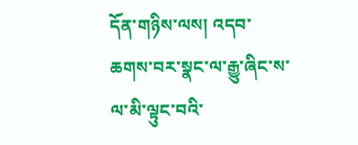དོན་གཉིས་ལས། འདབ་ཆགས་བར་སྣང་ལ་རྒྱུ་ཞིང་ས་ལ་མི་ལྟུང་བའི་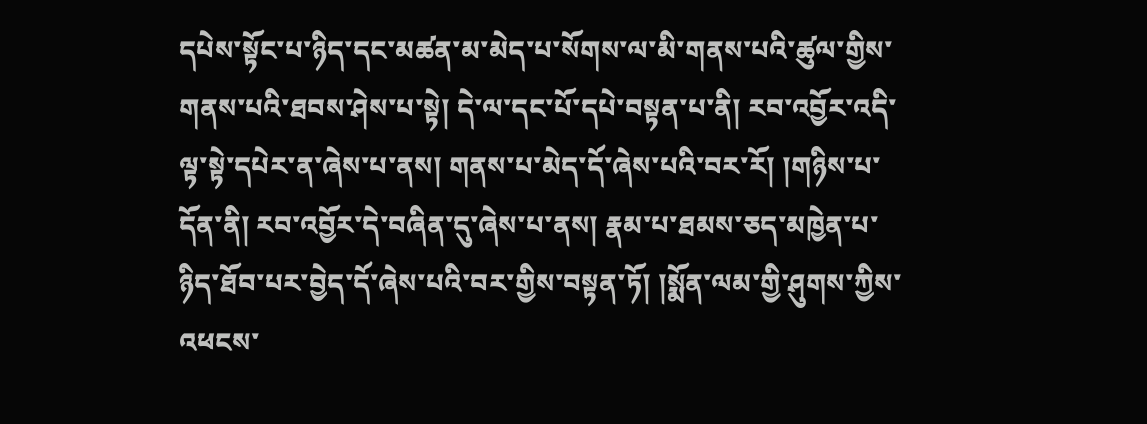དཔེས་སྟོང་པ་ཉིད་དང་མཚན་མ་མེད་པ་སོགས་ལ་མི་གནས་པའི་ཚུལ་གྱིས་གནས་པའི་ཐབས་ཤེས་པ་སྟེ། དེ་ལ་དང་པོ་དཔེ་བསྟན་པ་ནི། རབ་འབྱོར་འདི་ལྟ་སྟེ་དཔེར་ན་ཞེས་པ་ནས། གནས་པ་མེད་དོ་ཞེས་པའི་བར་རོ། །གཉིས་པ་དོན་ནི། རབ་འབྱོར་དེ་བཞིན་དུ་ཞེས་པ་ནས། རྣམ་པ་ཐམས་ཅད་མཁྱེན་པ་ཉིད་ཐོབ་པར་བྱེད་དོ་ཞེས་པའི་བར་གྱིས་བསྟན་ཏོ། །སྨོན་ལམ་གྱི་ཤུགས་ཀྱིས་འཕངས་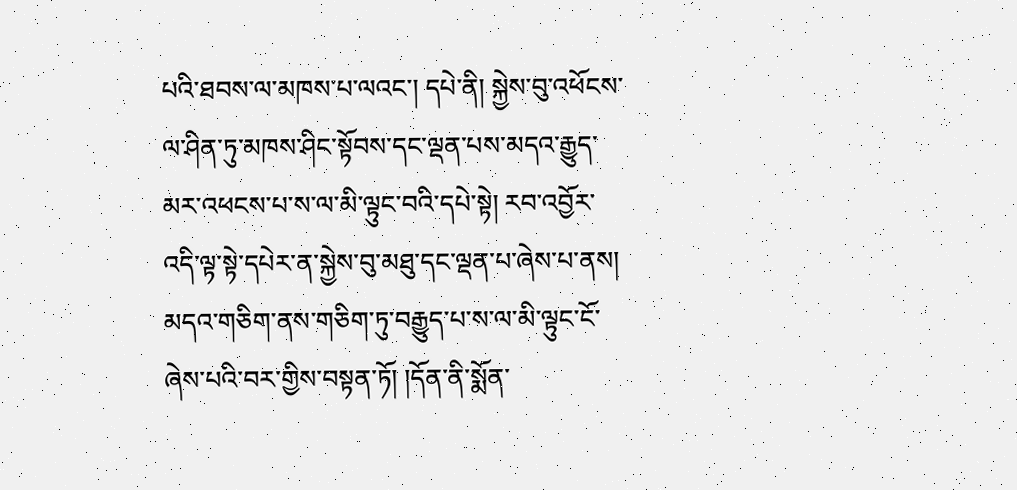པའི་ཐབས་ལ་མཁས་པ་ལའང་། དཔེ་ནི། སྐྱེས་བུ་འཕོངས་ལ་ཤིན་ཏུ་མཁས་ཤིང་སྟོབས་དང་ལྡན་པས་མདའ་རྒྱུད་མར་འཕངས་པ་ས་ལ་མི་ལྟུང་བའི་དཔེ་སྟེ། རབ་འབྱོར་འདི་ལྟ་སྟེ་དཔེར་ན་སྐྱེས་བུ་མཐུ་དང་ལྡན་པ་ཞེས་པ་ནས། མདའ་གཅིག་ནས་གཅིག་ཏུ་བརྒྱུད་པ་ས་ལ་མི་ལྟུང་ངོ་ཞེས་པའི་བར་གྱིས་བསྟན་ཏོ། །དོན་ནི་སྨོན་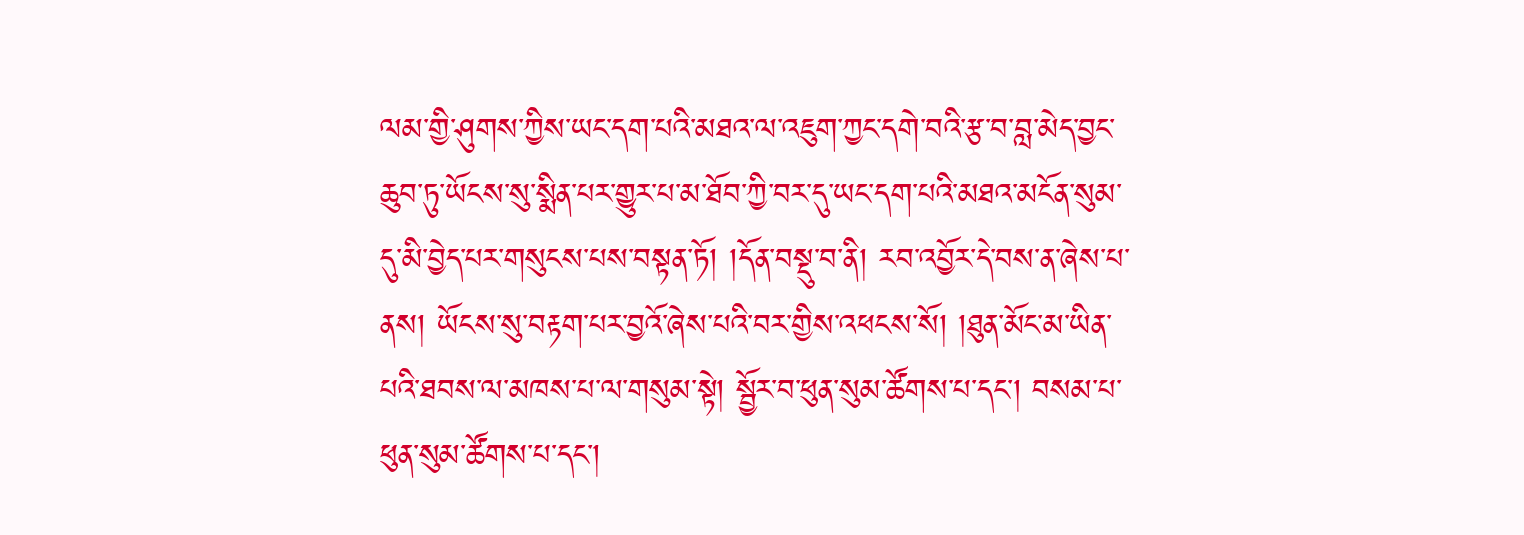ལམ་གྱི་ཤུགས་ཀྱིས་ཡང་དག་པའི་མཐའ་ལ་འཇུག་ཀྱང་དགེ་བའི་རྩ་བ་བླ་མེད་བྱང་ཆུབ་ཏུ་ཡོངས་སུ་སྨིན་པར་གྱུར་པ་མ་ཐོབ་ཀྱི་བར་དུ་ཡང་དག་པའི་མཐའ་མངོན་སུམ་དུ་མི་བྱེད་པར་གསུངས་པས་བསྟན་ཏོ། །དོན་བསྡུ་བ་ནི། རབ་འབྱོར་དེ་བས་ན་ཞེས་པ་ནས། ཡོངས་སུ་བརྟག་པར་བྱའོ་ཞེས་པའི་བར་གྱིས་འཕངས་སོ། །ཐུན་མོང་མ་ཡིན་པའི་ཐབས་ལ་མཁས་པ་ལ་གསུམ་སྟེ། སྦྱོར་བ་ཕུན་སུམ་ཚོགས་པ་དང་། བསམ་པ་ཕུན་སུམ་ཚོགས་པ་དང་།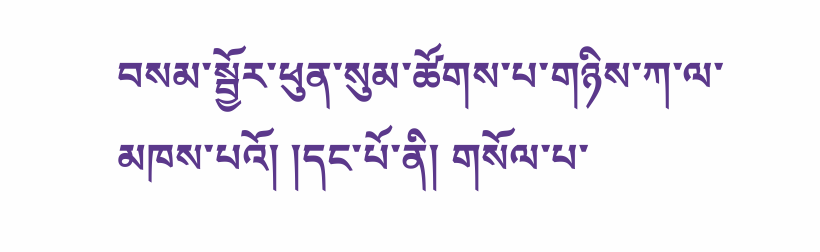བསམ་སྦྱོར་ཕུན་སུམ་ཚོགས་པ་གཉིས་ཀ་ལ་མཁས་པའོ། །དང་པོ་ནི། གསོལ་པ་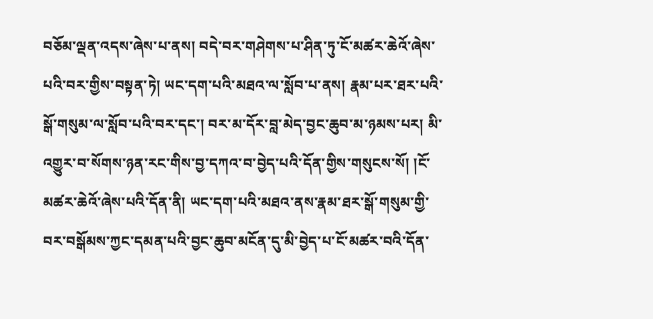བཅོམ་ལྡན་འདས་ཞེས་པ་ནས། བདེ་བར་གཤེགས་པ་ཤིན་ཏུ་ངོ་མཚར་ཆེའོ་ཞེས་པའི་བར་གྱིས་བསྟན་ཏེ། ཡང་དག་པའི་མཐའ་ལ་སློབ་པ་ནས། རྣམ་པར་ཐར་པའི་སྒོ་གསུམ་ལ་སློབ་པའི་བར་དང་། བར་མ་དོར་བླ་མེད་བྱང་ཆུབ་མ་ཉམས་པར། མི་འགྱུར་བ་སོགས་ཉན་རང་གིས་བྱ་དཀའ་བ་བྱེད་པའི་དོན་གྱིས་གསུངས་སོ། །ངོ་མཚར་ཆེའོ་ཞེས་པའི་དོན་ནི། ཡང་དག་པའི་མཐའ་ནས་རྣམ་ཐར་སྒོ་གསུམ་གྱི་བར་བསྒོམས་ཀྱང་དམན་པའི་བྱང་ཆུབ་མངོན་དུ་མི་བྱེད་པ་ངོ་མཚར་བའི་དོན་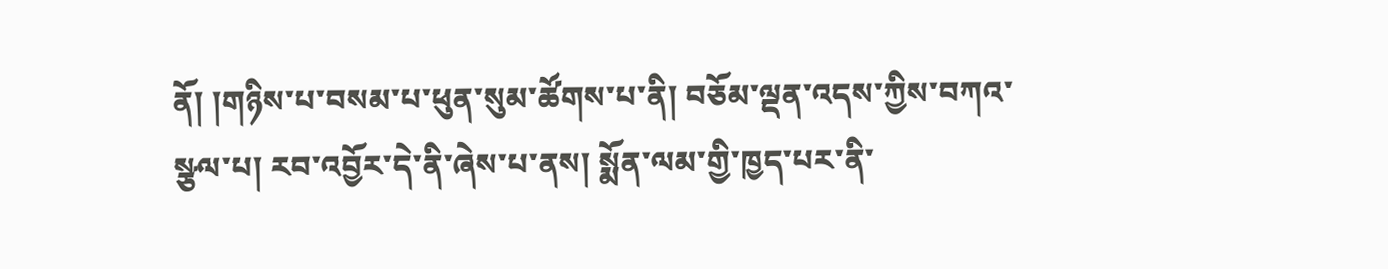ནོ། །གཉིས་པ་བསམ་པ་ཕུན་སུམ་ཚོགས་པ་ནི། བཅོམ་ལྡན་འདས་ཀྱིས་བཀའ་སྩལ་པ། རབ་འབྱོར་དེ་ནི་ཞེས་པ་ནས། སྨོན་ལམ་གྱི་ཁྱད་པར་ནི་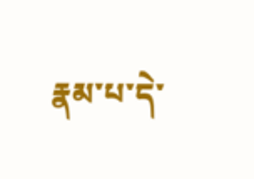རྣམ་པ་དེ་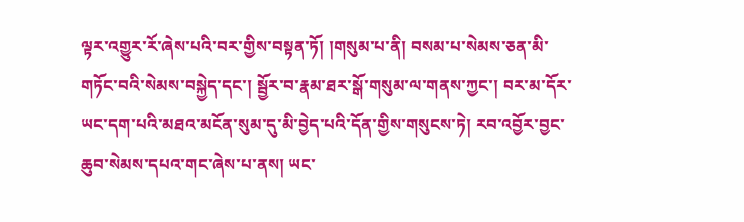ལྟར་འགྱུར་རོ་ཞེས་པའི་བར་གྱིས་བསྟན་ཏོ། །གསུམ་པ་ནི། བསམ་པ་སེམས་ཅན་མི་གཏོང་བའི་སེམས་བསྐྱེད་དང་། སྦྱོར་བ་རྣམ་ཐར་སྒོ་གསུམ་ལ་གནས་ཀྱང་། བར་མ་དོར་ཡང་དག་པའི་མཐའ་མངོན་སུམ་དུ་མི་བྱེད་པའི་དོན་གྱིས་གསུངས་ཏེ། རབ་འབྱོར་བྱང་ཆུབ་སེམས་དཔའ་གང་ཞེས་པ་ནས། ཡང་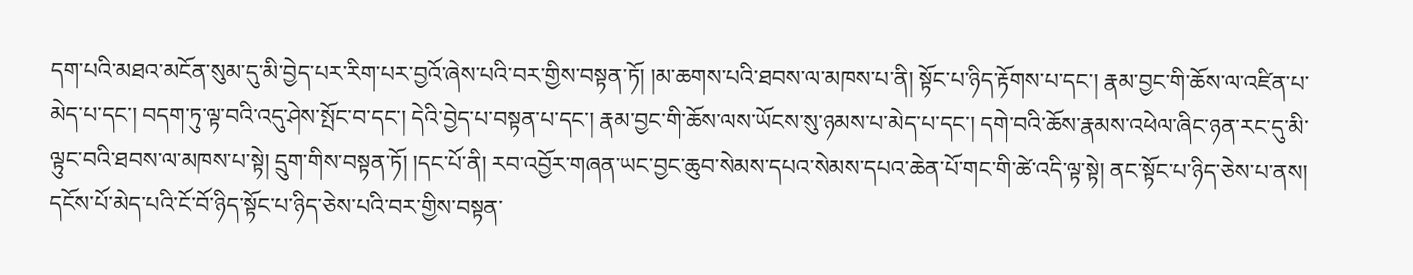དག་པའི་མཐའ་མངོན་སུམ་དུ་མི་བྱེད་པར་རིག་པར་བྱའོ་ཞེས་པའི་བར་གྱིས་བསྟན་ཏོ། །མ་ཆགས་པའི་ཐབས་ལ་མཁས་པ་ནི། སྟོང་པ་ཉིད་རྟོགས་པ་དང་། རྣམ་བྱང་གི་ཆོས་ལ་འཛིན་པ་མེད་པ་དང་། བདག་ཏུ་ལྟ་བའི་འདུ་ཤེས་སྤོང་བ་དང་། དེའི་བྱེད་པ་བསྟན་པ་དང་། རྣམ་བྱང་གི་ཆོས་ལས་ཡོངས་སུ་ཉམས་པ་མེད་པ་དང་། དགེ་བའི་ཆོས་རྣམས་འཕེལ་ཞིང་ཉན་རང་དུ་མི་ལྟུང་བའི་ཐབས་ལ་མཁས་པ་སྟེ། དྲུག་གིས་བསྟན་ཏོ། །དང་པོ་ནི། རབ་འབྱོར་གཞན་ཡང་བྱང་ཆུབ་སེམས་དཔའ་སེམས་དཔའ་ཆེན་པོ་གང་གི་ཚེ་འདི་ལྟ་སྟེ། ནང་སྟོང་པ་ཉིད་ཅེས་པ་ནས། དངོས་པོ་མེད་པའི་ངོ་བོ་ཉིད་སྟོང་པ་ཉིད་ཅེས་པའི་བར་གྱིས་བསྟན་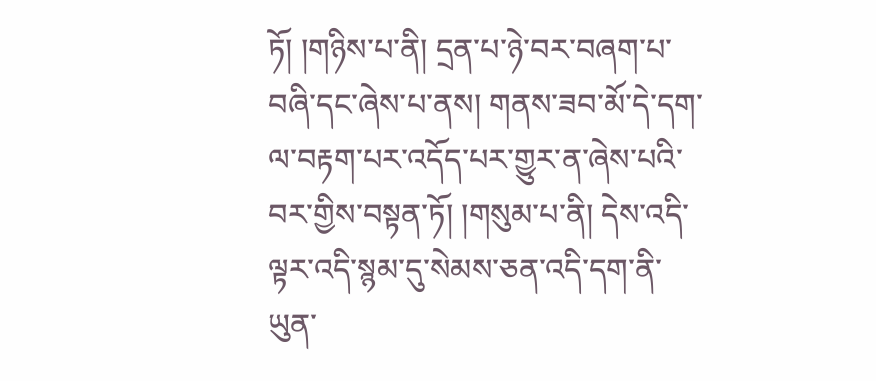ཏོ། །གཉིས་པ་ནི། དྲན་པ་ཉེ་བར་བཞག་པ་བཞི་དང་ཞེས་པ་ནས། གནས་ཟབ་མོ་དེ་དག་ལ་བརྟག་པར་འདོད་པར་གྱུར་ན་ཞེས་པའི་བར་གྱིས་བསྟན་ཏོ། །གསུམ་པ་ནི། དེས་འདི་ལྟར་འདི་སྙམ་དུ་སེམས་ཅན་འདི་དག་ནི་ཡུན་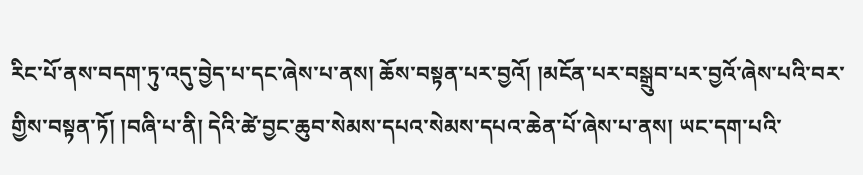རིང་པོ་ནས་བདག་ཏུ་འདུ་བྱེད་པ་དང་ཞེས་པ་ནས། ཆོས་བསྟན་པར་བྱའོ། །མངོན་པར་བསྒྲུབ་པར་བྱའོ་ཞེས་པའི་བར་གྱིས་བསྟན་ཏོ། །བཞི་པ་ནི། དེའི་ཚེ་བྱང་ཆུབ་སེམས་དཔའ་སེམས་དཔའ་ཆེན་པོ་ཞེས་པ་ནས། ཡང་དག་པའི་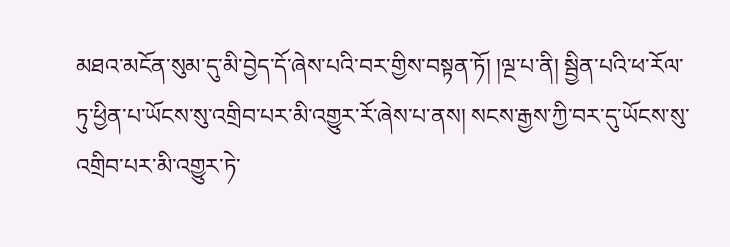མཐའ་མངོན་སུམ་དུ་མི་བྱེད་དོ་ཞེས་པའི་བར་གྱིས་བསྟན་ཏོ། །ལྔ་པ་ནི། སྦྱིན་པའི་ཕ་རོལ་ཏུ་ཕྱིན་པ་ཡོངས་སུ་འགྲིབ་པར་མི་འགྱུར་རོ་ཞེས་པ་ནས། སངས་རྒྱས་ཀྱི་བར་དུ་ཡོངས་སུ་འགྲིབ་པར་མི་འགྱུར་ཏེ་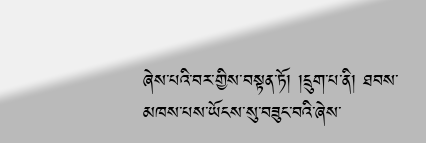ཞེས་པའི་བར་གྱིས་བསྟན་ཏོ། །དྲུག་པ་ནི། ཐབས་མཁས་པས་ཡོངས་སུ་བཟུང་བའི་ཞེས་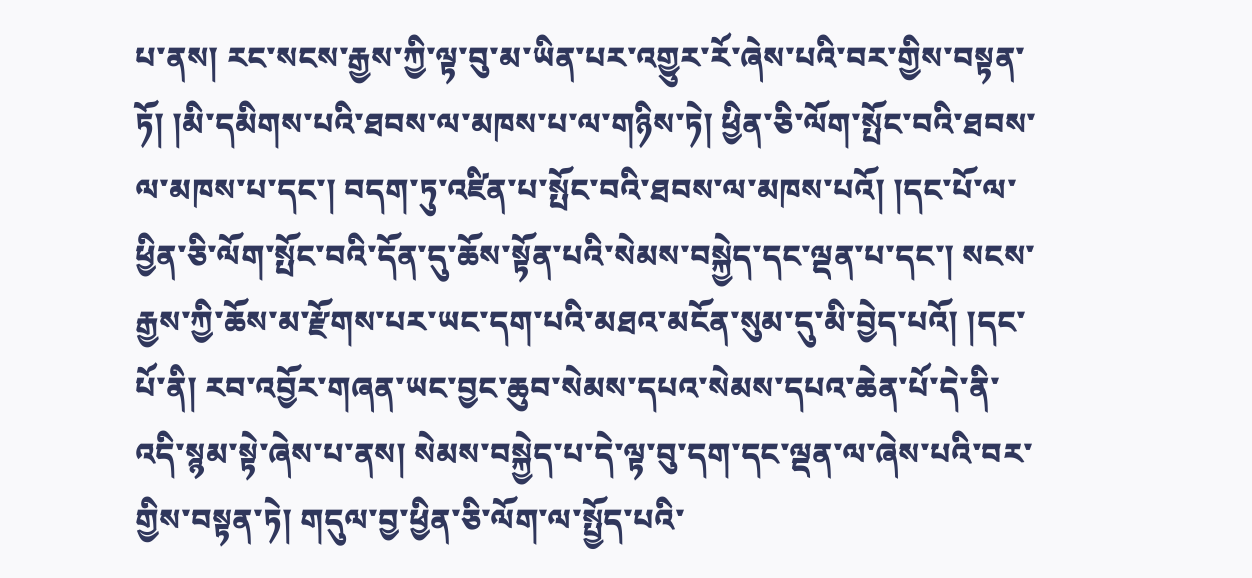པ་ནས། རང་སངས་རྒྱས་ཀྱི་ལྟ་བུ་མ་ཡིན་པར་འགྱུར་རོ་ཞེས་པའི་བར་གྱིས་བསྟན་ཏོ། །མི་དམིགས་པའི་ཐབས་ལ་མཁས་པ་ལ་གཉིས་ཏེ། ཕྱིན་ཅི་ལོག་སྤོང་བའི་ཐབས་ལ་མཁས་པ་དང་། བདག་ཏུ་འཛིན་པ་སྤོང་བའི་ཐབས་ལ་མཁས་པའོ། །དང་པོ་ལ་ཕྱིན་ཅི་ལོག་སྤོང་བའི་དོན་དུ་ཆོས་སྟོན་པའི་སེམས་བསྐྱེད་དང་ལྡན་པ་དང་། སངས་རྒྱས་ཀྱི་ཆོས་མ་རྫོགས་པར་ཡང་དག་པའི་མཐའ་མངོན་སུམ་དུ་མི་བྱེད་པའོ། །དང་པོ་ནི། རབ་འབྱོར་གཞན་ཡང་བྱང་ཆུབ་སེམས་དཔའ་སེམས་དཔའ་ཆེན་པོ་དེ་ནི་འདི་སྙམ་སྟེ་ཞེས་པ་ནས། སེམས་བསྐྱེད་པ་དེ་ལྟ་བུ་དག་དང་ལྡན་ལ་ཞེས་པའི་བར་གྱིས་བསྟན་ཏེ། གདུལ་བྱ་ཕྱིན་ཅི་ལོག་ལ་སྤྱོད་པའི་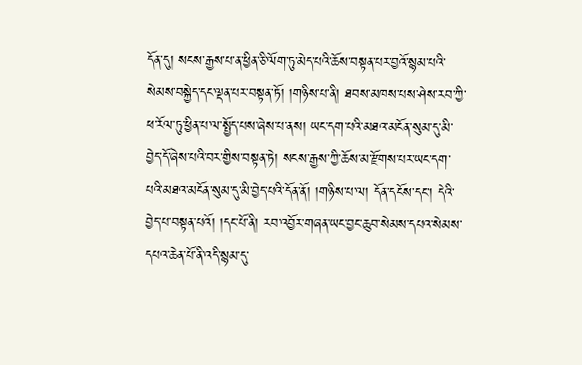དོན་དུ། སངས་རྒྱས་པ་ན་ཕྱིན་ཅི་ལོག་ཏུ་མེད་པའི་ཆོས་བསྟན་པར་བྱའོ་སྙམ་པའི་སེམས་བསྐྱེད་དང་ལྡན་པར་བསྟན་ཏོ། །གཉིས་པ་ནི། ཐབས་མཁས་པས་ཤེས་རབ་ཀྱི་ཕ་རོལ་ཏུ་ཕྱིན་པ་ལ་སྤྱོད་པས་ཞེས་པ་ནས། ཡང་དག་པའི་མཐའ་མངོན་སུམ་དུ་མི་བྱེད་དོ་ཞེས་པའི་བར་གྱིས་བསྟན་ཏེ། སངས་རྒྱས་ཀྱི་ཆོས་མ་རྫོགས་པར་ཡང་དག་པའི་མཐའ་མངོན་སུམ་དུ་མི་བྱེད་པའི་དོན་ནོ། །གཉིས་པ་ལ། དོན་དངོས་དང་། དེའི་བྱེད་པ་བསྟན་པའོ། །དང་པོ་ནི། རབ་འབྱོར་གཞན་ཡང་བྱང་ཆུབ་སེམས་དཔའ་སེམས་དཔའ་ཆེན་པོ་ནི་འདི་སྙམ་དུ་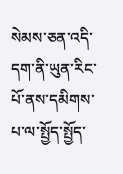སེམས་ཅན་འདི་དག་ནི་ཡུན་རིང་པོ་ནས་དམིགས་པ་ལ་སྤྱོད་སྤྱོད་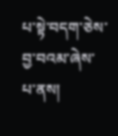པ་སྟེ་བདག་ཅེས་བྱ་བའམ་ཞེས་པ་ནས།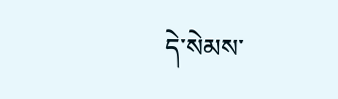དེ་སེམས་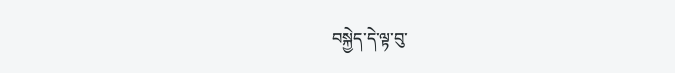བསྐྱེད་དེ་ལྟ་བུ་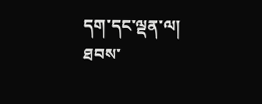དག་དང་ལྡན་ལ། ཐབས་